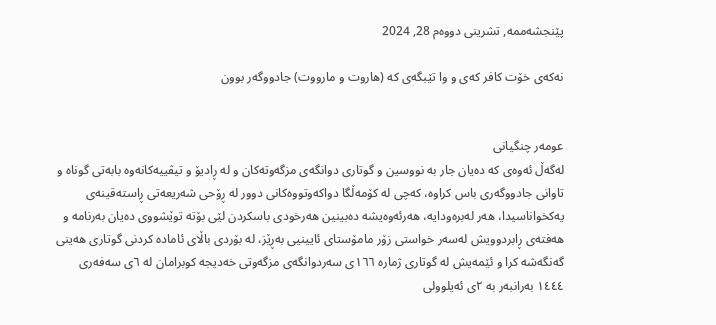پێنجشەممە, تشرینی دووه‌م 28, 2024

نەکەی خۆت کافر کەی و وا تێبگەی کە (هاروت و مارووت) جادووگەر بوون


عومەر چنگیانی
لەگەڵ ئەوەی کە دەیان جار بە نووسین و گوتاری دوانگەی مزگەوتەکان و لە ڕادیۆ و تیڤییەکانەوە بابەتی گوناه و تاوانی جادووگەری باس کراوە، کەچی لە کۆمەڵگا دواکەوتووەکانی دوور لە ڕۆحی شەریعەتی ڕاستەقینەی یەکخواناسیدا، هەر لەبرەودایە، هەرئەوەیشە دەبینین هەرخودی باسکردن لێی بۆتە توێشووی دەیان بەرنامە و هەفتەی ڕابردوویش لەسەر خواستی زۆر مامۆستای ئایینیی بەڕێز، لە بۆردی باڵای ئامادە کردنی گوتاری هەینی گەنگەشە کرا و ئێمەیش لە گوتاری ژمارە ١٦٦ی سەردوانگەی مزگەوتی خەدیجە کوبرامان لە ٦ی سەفەری ١٤٤٤ بەرانبەر بە ٢ی ئەیلوولی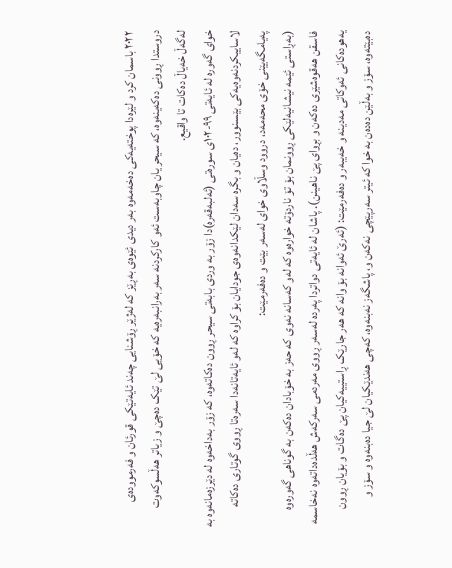٢٠٢٢ باسمان کرد و لێرەدا پوختەیەکی دەخەمەوە بەر دیدی ئێوەی بەڕێز کە لەژێر ڕۆشنایی چەند ئایەتێکی قورئان و فەرموودەی دروستدا ڕوونی دەکەینەوە، کە سیحر یان چاوبەست ئەو کارکردنە سەر بەرانبەرەیە کە خۆیی لێ تێک دەچێ و زیاتر هەڵسوکەوت لەگەڵ خەیاڵ دەکات تا واقیع.
خوای گەورە لە ئایەتی ٩٩-١٠٢ی سورەتی (ئەلبەقەرە)دا زۆر بە وردی بابەتی سیحر ڕوون دەکاتەوە، کە زۆر بەداخەوە لە دێرزەمانەوە بە لاساییکردنەوەیەکی بێسنوور، دەیان و بگرە سەدان لێکدانەوەی جودایان بۆ کراوە کە لەو ئایەتانەدا سەرەتا ڕووی گوتاری دەکاتە پەیامگەیێنی خۆی محەمەد، دروود وسڵاوی خوای لەسەر بێت و دەفەرمێت:
(بەڕاستی ئێمە نیشانیەلێکی ڕوونمان بۆ تۆ ناردۆتە خوارەوە کە لەو کەسانە نەوی کە حەز بە خۆبادان دەکەن بە گوناهی گەورەوە فاسقن هەقوەشێری دەکەن و بڕوای پێ ناهینن). پاشان لە ئایەتی دواتردا پەردە لەسەر ڕووی مەردمی سەرکەش هەڵدەداتەوە نەخاسمە یەهودەکانی ئەوکاتی مەدینە و خەیبەر و دەفەرمێت: (ئەرێ ئەوانە بۆ وانە کە هەر جارێک ڕاستییەکیان پێ دەگات و بۆیان ڕوون دەبێتەوە، سۆز و بەڵێن دەدەن بە خوا کە ئیتر سەرپێچی نەکەن و، پاشگەز نەبنەوە، کەچی هەندێکیان لێ جیا دەبنەوە و سۆز و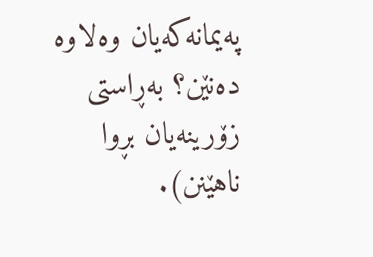پەیمانەکەیان وەلاوە دەنێن؟ بەڕاستی زۆرینەیان بڕوا ناهێنن).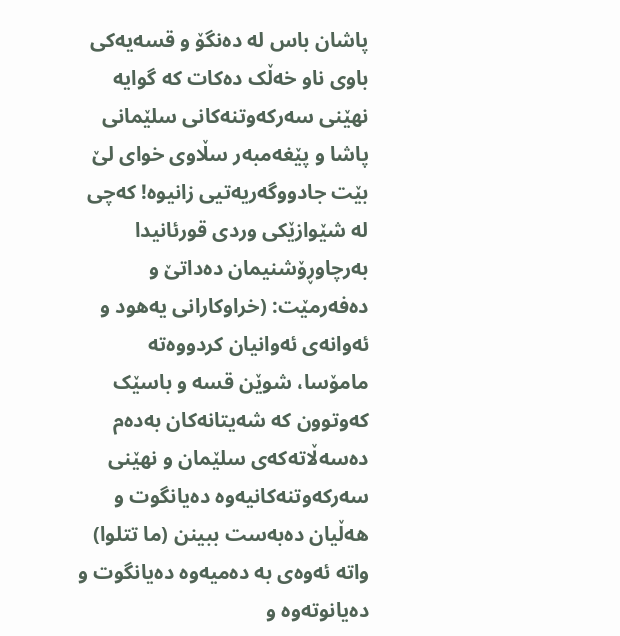پاشان باس لە دەنگۆ و قسەیەکی باوی ناو خەڵک دەکات کە گوایە نهێنی سەرکەوتنەکانی سلێمانی پاشا و پێغەمبەر سڵاوی خوای لێ بێت جادووگەریەتیی زانیوە! کەچی لە شێوازێکی وردی قورئانیدا بەرچاوڕۆشنیمان دەداتێ و دەفەرمێت: (خراوکارانی یەهود و ئەوانەی ئەوانیان کردووەتە مامۆسا، شوێن قسە و باسێک کەوتوون کە شەیتانەکان بەدەم دەسەڵاتەکەی سلێمان و نهێنی سەرکەوتنەکانیەوە دەیانگوت و هەڵیان دەبەست ببینن (ما تتلوا) واتە ئەوەی بە دەمیەوە دەیانگوت و دەیانوتەوە و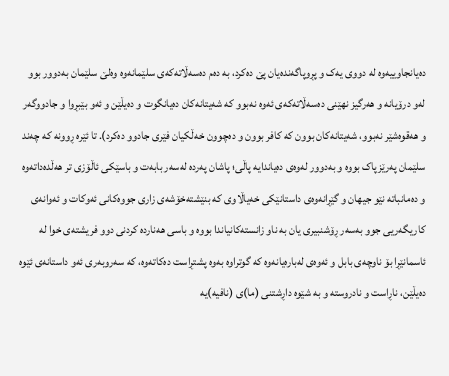دەیانجاوییەوە لە دووی یەک و پڕوپاگەندەیان پێ دەکرد، بە دەم دەسەڵاتەکەی سلێمانەوە وەلێ سلێمان بەدوور بوو لەو درۆیانە و هەرگیز نهێنی دەسەڵاتەکەی ئەوە نەبوو کە شەیتانەکان دەیانگوت و دەیڵێن و ئەو بێبڕوا و جادووگەر و هەقوەشێر نەبوو، شەیتانەکان بوون کە کافر بوون و دەچوون خەڵکیان فێری جادوو دەکرد). تا ئێرە ڕوونە کە چەند سلێمان پەرێزپاک بووە و بەدوور لەوەی دەیاندایە پاڵی؛ پاشان پەردە لەسەر بابەت و باسێکی ئاڵۆزی تر هەڵدەداتەوە و دەمانباتە نێو جیهان و گێڕانەوەی داستانێکی خەیاڵاوی کە بنێشتەخۆشەی زاری جووەکانی ئەوکات و ئەوانەی کاریگەریی جوو بەسەر ڕۆشنبیری یان بە ناو زانستەکانیاندا بووە و باسی هەناردە کردنی دوو فریشتەی خوا لە ئاسمانێڕا بۆ ناوچەی بابل و ئەوەی لەبارەیانەوە کە گوتراوە بەوە پشتڕاست دەکاتەوە، کە سەروبەری ئەو داستانەی ئێوە دەیڵێن، ناڕاست و نادروستە و بە شێوە داڕشتنی (ما)ی (نافیە)یە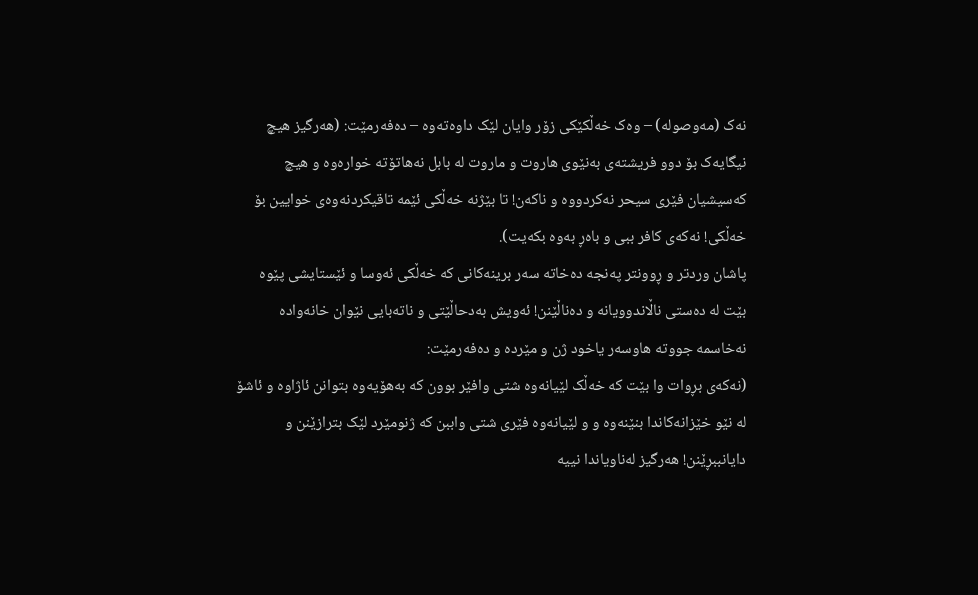نەک (مەوصولە) – وەک خەڵکێکی زۆر وایان لێک داوەتەوە – دەفەرمێت: (هەرگیز هیچ نیگایەک بۆ دوو فریشتەی بەنێوی هاروت و ماروت لە بابل نەهاتۆتە خوارەوە و هیچ کەسیشیان فێری سیحر نەکردووە و ناکەن! تا بێژنە خەڵکی ئێمە تاقیکردنەوەی خوایین بۆ خەڵکی! نەکەی کافر ببی و باەڕ بەوە بکەیت).
پاشان وردتر و ڕوونتر پەنجە دەخاتە سەر برینەکانی کە خەڵکی ئەوسا و ئێستایشی پێوە بێت لە دەستی ناڵاندوویانە و دەناڵێنن! ئەویش بەدحاڵێتی و ناتەبایی نێوان خانەوادە نەخاسمە جووتە هاوسەر یاخود ژن و مێردە و دەفەرمێت:
(نەکەی بڕوات وا بێت کە خەڵک لێیانەوە شتی وافێر بوون کە بەهۆیەوە بتوانن ئاژاوە و ئاشۆ لە نێو خێزانەکاندا بنێنەوە و و لێیانەوە فێری شتی واببن کە ژنومێرد لێک بترازێنن و دایانببڕێنن! هەرگیز لەناویاندا نییە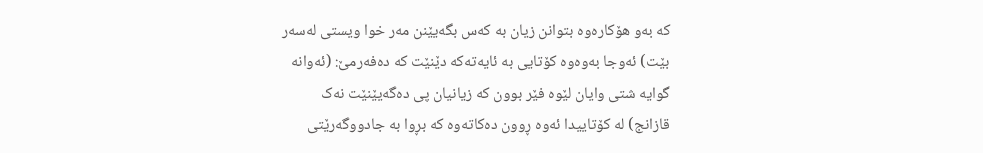کە بەو هۆکارەوە بتوانن زیان بە کەس بگەیێنن مەر خوا ویستی لەسەر بێت) ئەوجا بەوەوە کۆتایی بە ئایەتەکە دێنێت کە دەفەرمێ: (ئەوانە گوایە شتی وایان لێوە فێر بوون کە زیانیان پی دەگەیێنێت نەک قازانج) لە کۆتاییدا ئەوە ڕوون دەکاتەوە کە بڕوا بە جادووگەرێتی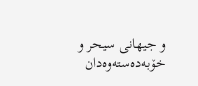و جیهانی سیحر و خۆبەدەستەوەدان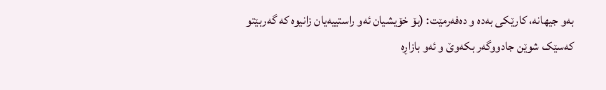بەو جیهانە، کارێکی بەدە و دەفەرمێت: (بۆ خۆیشیان ئەو راستییەیان زانیوە کە گەربێتو کەسێک شوێن جادووگەر بکەوێ و ئەو بازاڕە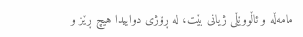مامەڵە و ئاڵووێڵی ژیانی بێت، لە ڕۆژی دواییدا هیچ ڕێز و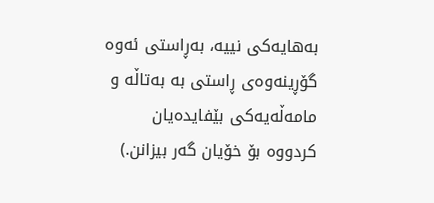بەهایەکی نییە، بەڕاستی ئەوە گۆڕینەوەی ڕاستی بە بەتاڵە و مامەڵەیەکی بێفایدەیان کردووە بۆ خۆیان گەر بیزانن.)